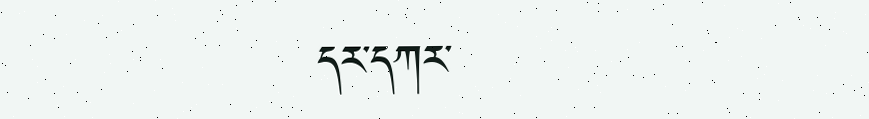དར་དཀར་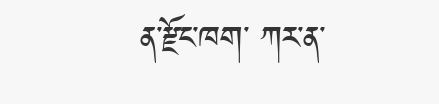ན་རྫོང་ཁག་ ཀར་ན་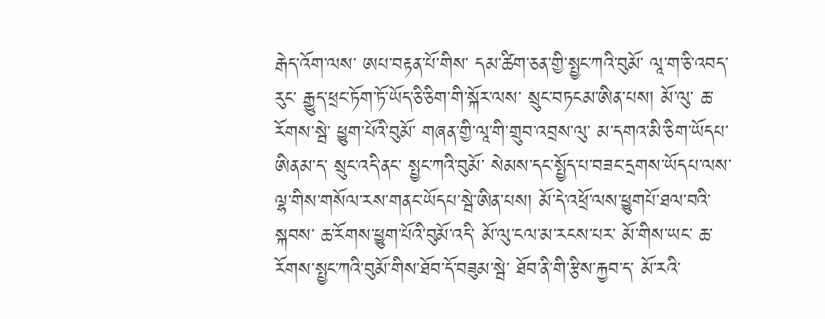རྒེད་འོག་ལས་ ཨཔ་བརྟན་པོ་གིས་ དམ་ཚིག་ཅན་གྱི་སྤྱང་ཀའི་བུམོ་ ལཱ་ག་ཅི་འབད་རུང་ རྒྱུད་ཕྲང་ཏོག་ཏོ་ཡོད་ཅི་ཅིག་གི་སྐོར་ལས་ སྲུང་བཏངམ་ཨིན་པས། མོ་ལུ་ ཆ་རོགས་སྦེ་ ཕྱུག་པོའི་བུམོ་ གཞན་གྱི་ལཱ་གི་གྲུབ་འབྲས་ལུ་ མ་དགའ་མི་ཅིག་ཡོདཔ་ཨིནམ་ད་ སྲུང་འདི་ནང་ སྤྱང་ཀའི་བུམོ་ སེམས་དང་སྤྱོད་པ་བཟང་དྲགས་ཡོདཔ་ལས་ ལྷ་གིས་གསོལ་རས་གནང་ཡོདཔ་སྦེ་ཨིན་པས། མོ་དེ་འཕྲོ་ལས་ཕྱུགཔོ་ཐལ་བའི་སྐབས་ ཆ་རོགས་ཕྱུག་པོའི་བུམོ་འདི་ མོ་ལུ་ངལ་མ་རངས་པར་ མོ་གིས་ཡང་ ཆ་རོགས་སྤྱང་ཀའི་བུམོ་གིས་ཐོབ་དོ་བཟུམ་སྦེ་ ཐོབ་ནི་གི་རྩིས་རྐྱབ་ད་ མོ་རའི་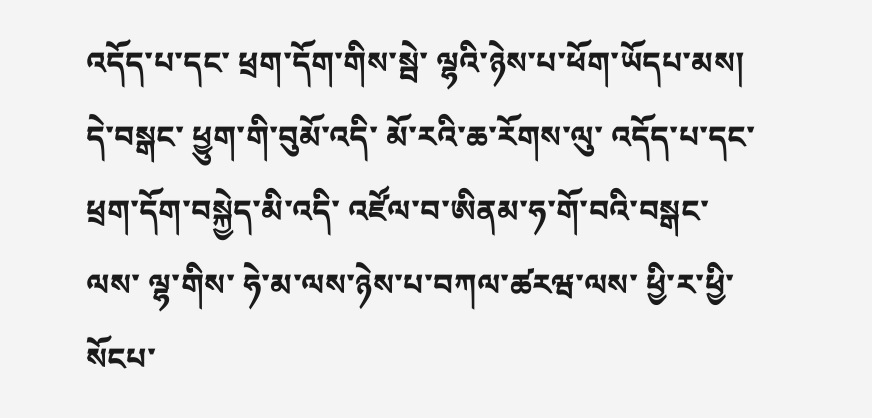འདོད་པ་དང་ ཕྲག་དོག་གིས་སྦེ་ ལྷའི་ཉེས་པ་ཕོག་ཡོདཔ་མས། དེ་བསྒང་ ཕྱུག་གི་བུམོ་འདི་ མོ་རའི་ཆ་རོགས་ལུ་ འདོད་པ་དང་ ཕྲག་དོག་བསྐྱེད་མི་འདི་ འཛོལ་བ་ཨིནམ་ཧ་གོ་བའི་བསྒང་ལས་ ལྷ་གིས་ ཧེ་མ་ལས་ཉེས་པ་བཀལ་ཚརཝ་ལས་ ཕྱི་ར་ཕྱི་སོངཔ་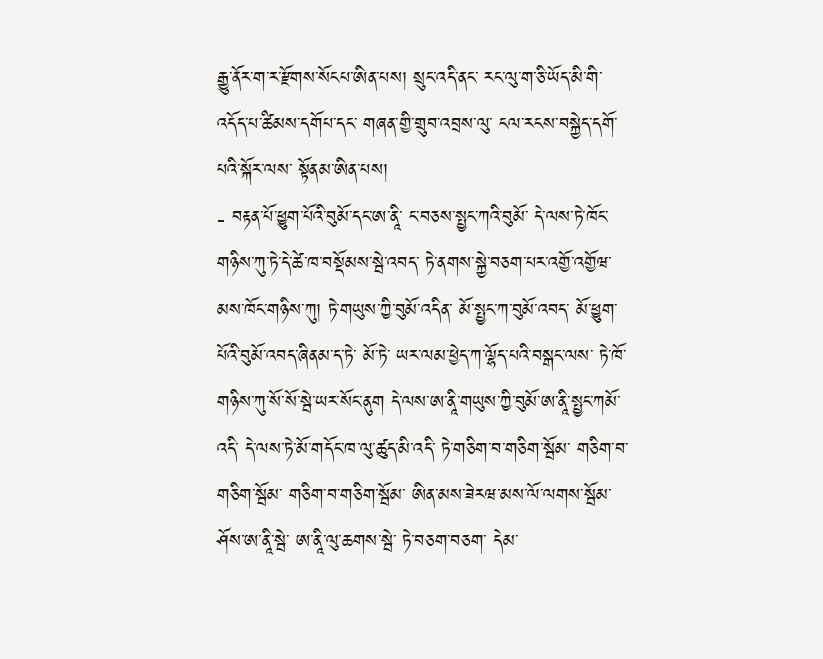རྒྱུ་ནོར་ག་ར་རྫོགས་སོངཔ་ཨིན་པས། སྲུང་འདི་ནང་ རང་ལུ་ག་ཅི་ཡོད་མི་གི་ འདོད་པ་ཚིམས་དགོཔ་དང་ གཞན་གྱི་གྲུབ་འབྲས་ལུ་ ངལ་རངས་བསྐྱེད་དགོ་པའི་སྐོར་ལས་ སྟོནམ་ཨིན་པས།
- བརྟན་པོ་ཕྱུག་པོའི་བུམོ་དང་ཨ་ནཱི་ ང་བཅས་སྤྱང་ཀའི་བུམོ་ དེ་ལས་ཏེ་ཁོང་གཉིས་ཀུ་ཏེ་དེ་ཚེ་ཁ་བསྡོམས་སྦེ་འབད་ ཏེ་ནགས་སྐྱེ་བཅག་པར་འགྱོ་འགྱོཝ་མས་ཁོང་གཉིས་ཀུ། ཏེ་གཡུས་ཀྱི་བུམོ་འདིན་ མོ་སྤྱང་ཀ་བུམོ་འབད་ མོ་ཕྱུག་པོའི་བུམོ་འབད་ཞིནམ་ད་ཏེ་ མོ་ཏེ་ ཡར་ལམ་ཕྱེད་ཀ་ལྷོད་པའི་བསྒང་ལས་ ཏེ་ཁོ་གཉིས་ཀུ་སོ་སོ་སྦེ་ཡར་སོང་ནུག དེ་ལས་ཨ་ནཱི་གཡུས་ཀྱི་བུམོ་ཨ་ནཱི་སྤྱང་ཀམོ་འདི་ དེ་ལས་ཏེ་མོ་གདོང་ཁ་ལུ་ཚུད་མི་འདི་ ཏེ་གཅིག་བ་གཅིག་སྦོམ་ གཅིག་བ་གཅིག་སྦོམ་ གཅིག་བ་གཅིག་སྦོམ་ ཨིན་མས་ཟེརཝ་མས་ལོ་ལགས་སྦོམ་ཤོས་ཨ་ནཱི་སྦེ་ ཨ་ནཱི་ལུ་ཆགས་སྦེ་ ཏེ་བཅག་བཅག་ དེམ་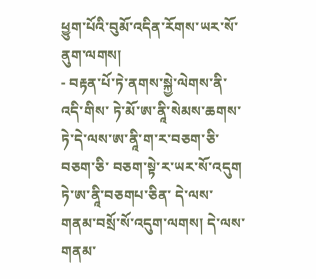ཕྱུག་པོའི་བུམོ་འདིན་རོགས་ཡར་སོ་ནུག་ལགས།
- བརྟན་པོ་ཏེ་ནགས་སྐྱེ་ལེགས་ནི་འདི་གིས་ ཏེ་མོ་ཨ་ནཱི་སེམས་ཆགས་ ཏེ་དེ་ལས་ཨ་ནཱི་ག་ར་བཅག་ཅི་བཅག་ཅི་ བཅག་སྟེ་ར་ཡར་སོ་འདུག ཏེ་ཨ་ནཱི་བཅགཔ་ཅིན་ དེ་ལས་གནམ་བསྲོ་སོ་འདུག་ལགས། དེ་ལས་གནམ་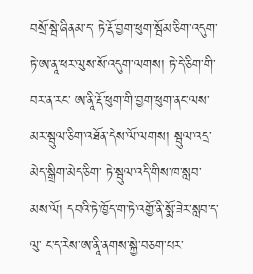བསྲོ་སྦེ་ཞིནམ་ད་ ཏེ་རྡོ་བྱག་ཕུག་སྦོམ་ཅིག་འདུག་ ཏེ་ཨ་ནཱ་ཕར་ལུས་སོ་འདུག་ལགས། ཏེ་དེ་ཅིག་གི་བར་ན་རང་ ཨ་ནཱི་རྡོ་ཕུག་གི་བྱག་ཕུག་ནང་ལས་མར་སྦུལ་ཅིག་འཐོན་དེས་ལོ་ལགས། སྦུལ་འདྲ་མེད་སྒྲིག་མེད་ཅིག་ ཏེ་སྦུལ་འདི་གིས་ཁ་སླབ་མས་ལོ། དབའི་ཏེ་ཁྱོད་ག་ཏེ་འགྱོ་ནི་སྨོ་ཟེར་སླབ་ད་ལུ་ ང་ད་རེས་ཨ་ནཱི་ནགས་སྐྱེ་བཅག་པར་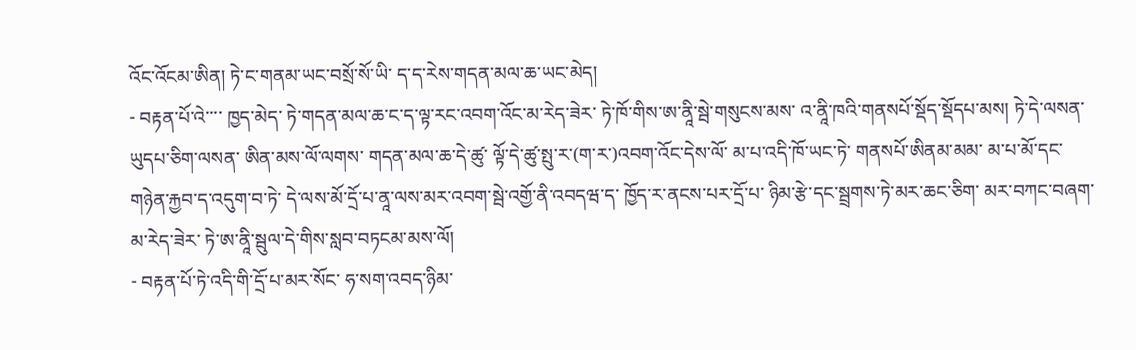འོང་འོངམ་ཨིན། ཏེ་ང་གནམ་ཡང་བསྲོ་སོ་ཡི་ ད་ད་རེས་གདན་མལ་ཆ་ཡང་མེད།
- བརྟན་པོ་འེ་་་་ ཁྱད་མེད་ ཏེ་གདན་མལ་ཆ་ང་ད་ལྟ་རང་འབག་འོང་མ་རེད་ཟེར་ ཏེ་ཁོ་གིས་ཨ་ནཱི་སྦེ་གསུངས་མས་ འ་ནཱི་ཁའི་གནསཔོ་སྡོད་སྡོདཔ་མས། ཏེ་དེ་ལསན་ ཡུདཔ་ཅིག་ལསན་ ཨིན་མས་ལོ་ལགས་ གདན་མལ་ཆ་དེ་ཚུ་ ལྟོ་དེ་ཚུ་སྤུ་ར་(ག་ར་)འབག་འོང་དེས་ལོ་ མ་པ་འདི་ཁོ་ཡང་ཏེ་ གནསཔོ་ཨིནམ་མམ་ མ་པ་མོ་དང་གཉེན་རྐྱབ་ད་འདུག་བ་ཏེ་ དེ་ལས་མོ་དྲོ་པ་ནཱ་ལས་མར་འབག་སྦེ་འགྱོ་ནི་འབདཝ་ད་ ཁྱོད་ར་ནངས་པར་དྲོ་པ་ ཉིམ་རྩེ་དང་སྦྲགས་ཏེ་མར་ཆང་ཅིག་ མར་བཀང་བཞག་མ་རེད་ཟེར་ ཏེ་ཨ་ནཱི་སྦུལ་དེ་གིས་སླབ་བཏངམ་མས་ལོ།
- བརྟན་པོ་ཏེ་འདི་གི་དྲོ་པ་མར་སོང་ ཧ་སག་འབད་ཉིམ་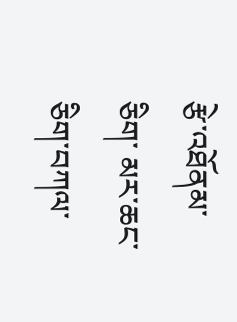རྩེ་འཐོནམ་ཅིག་ མར་ཆང་ཅིག་བཀལ་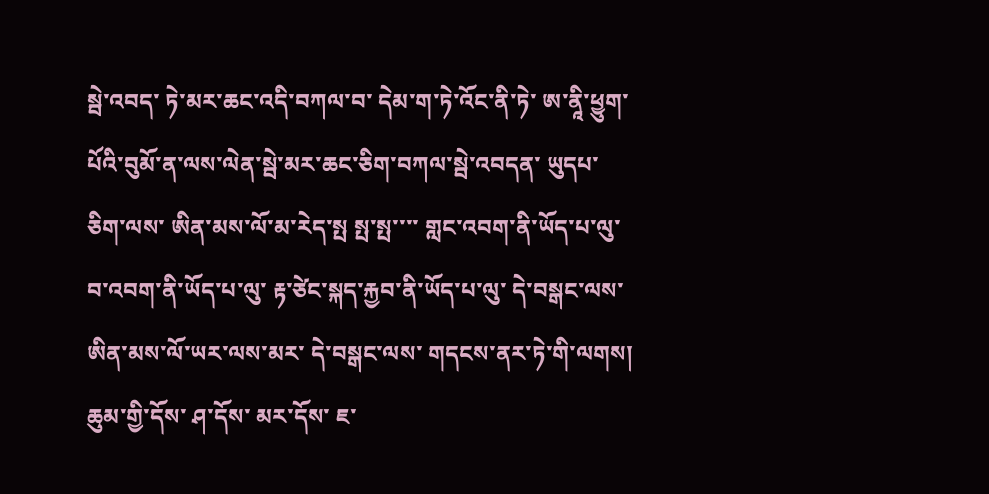སྦེ་འབད་ ཏེ་མར་ཆང་འདི་བཀལ་བ་ དེམ་ག་ཏེ་འོང་ནི་ཏེ་ ཨ་ནཱི་ཕྱུག་པོའི་བུམོ་ན་ལས་ལེན་སྦེ་མར་ཆང་ཅིག་བཀལ་སྦེ་འབདན་ ཡུདཔ་ཅིག་ལས་ ཨིན་མས་ལོ་མ་རེད་སྤ སྤ་སྤ་་་་ གླང་འབག་ནི་ཡོད་པ་ལུ་ བ་འབག་ནི་ཡོད་པ་ལུ་ རྟ་ཙེང་སྐད་རྐྱབ་ནི་ཡོད་པ་ལུ་ དེ་བསྒང་ལས་ཨིན་མས་ལོ་ཡར་ལས་མར་ དེ་བསྒང་ལས་ གདངས་ནར་ཏེ་གི་ལགས། ཆུམ་གྱི་དོས་ ཤ་དོས་ མར་དོས་ ཇ་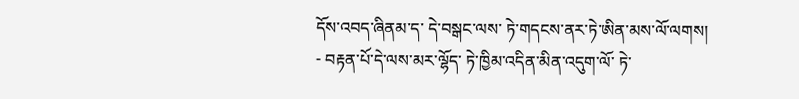དོས་འབད་ཞིནམ་ད་ དེ་བསྒང་ལས་ ཏེ་གདངས་ནར་ཏེ་ཨིན་མས་ལོ་ལགས།
- བརྟན་པོ་དེ་ལས་མར་ལྷོད་ ཏེ་ཁྱིམ་འདིན་མིན་འདུག་ལོ་ ཏེ་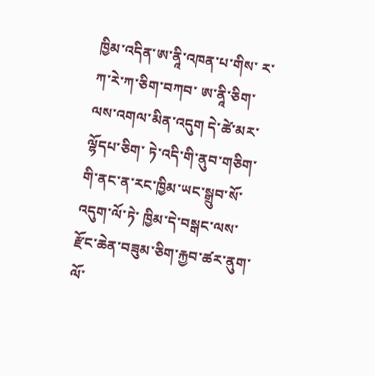ཁྱིམ་འདིན་ཨ་ནཱི་འཁན་པ་གིས་ ར་ཀ་རེ་ཀ་ཅིག་བཀབ་ ཨ་ནཱི་ཅིག་ལས་འགལ་མིན་འདུག དེ་ཚེ་མར་ལྷོདཔ་ཅིག་ ཏེ་འདི་གི་ནུབ་གཅིག་གི་ནང་ན་རང་ཁྱིམ་ཡང་སྒྲུབ་སོ་འདུག་ལོ་ཏེ་ ཁྱིམ་དེ་བསྒང་ལས་རྫོང་ཆེན་བཟུམ་ཅིག་རྐྱབ་ཚར་ནུག་ལོ་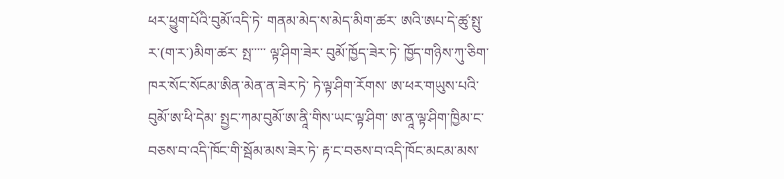ཕར་ཕྱུག་པོའི་བུམོ་འདི་ཏེ་ གནམ་མེད་ས་མེད་མིག་ཚར་ ཨའི་ཨཔ་དེ་ཚུ་སྤུ་ར་(ག་ར་)མིག་ཚར་ སྤ་་་་་ ལྟ་ཤིག་ཟེར་ བུམོ་ཁྱོད་ཟེར་ཏེ་ ཁྱོད་གཉིས་ཀུ་ཅིག་ཁར་སོང་སོངམ་ཨིན་མེན་ན་ཟེར་ཏེ་ ཏེ་ལྟ་ཤིག་རོགས་ ཨ་ཕར་གཡུས་པའི་བུམོ་ཨ་ཕི་དེམ་ སྤྱང་ཀམ་བུམོ་ཨ་ནཱི་གིས་ཡང་ལྟ་ཤིག་ ཨ་ནཱ་ལྟ་ཤིག་ཁྱིམ་ང་བཅས་བ་འདི་ཁོང་གི་སྦོམ་མས་ཟེར་ཏེ་ རྟ་ང་བཅས་བ་འདི་ཁོང་མངམ་མས་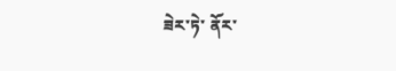ཟེར་ཏེ་ ནོར་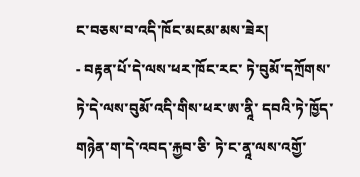ང་བཅས་བ་འདི་ཁོང་མངམ་མས་ཟེར།
- བརྟན་པོ་དེ་ལས་ཕར་ཁོང་རང་ ཏེ་བུམོ་དཀྲོགས་ ཏེ་དེ་ལས་བུམོ་འདི་གིས་ཕར་ཨ་ནཱི་ དབའི་ཏེ་ཁྱོད་གཉེན་ག་དེ་འབད་རྐྱབ་ཅི་ ཏེ་ང་ནཱ་ལས་འགྱོ་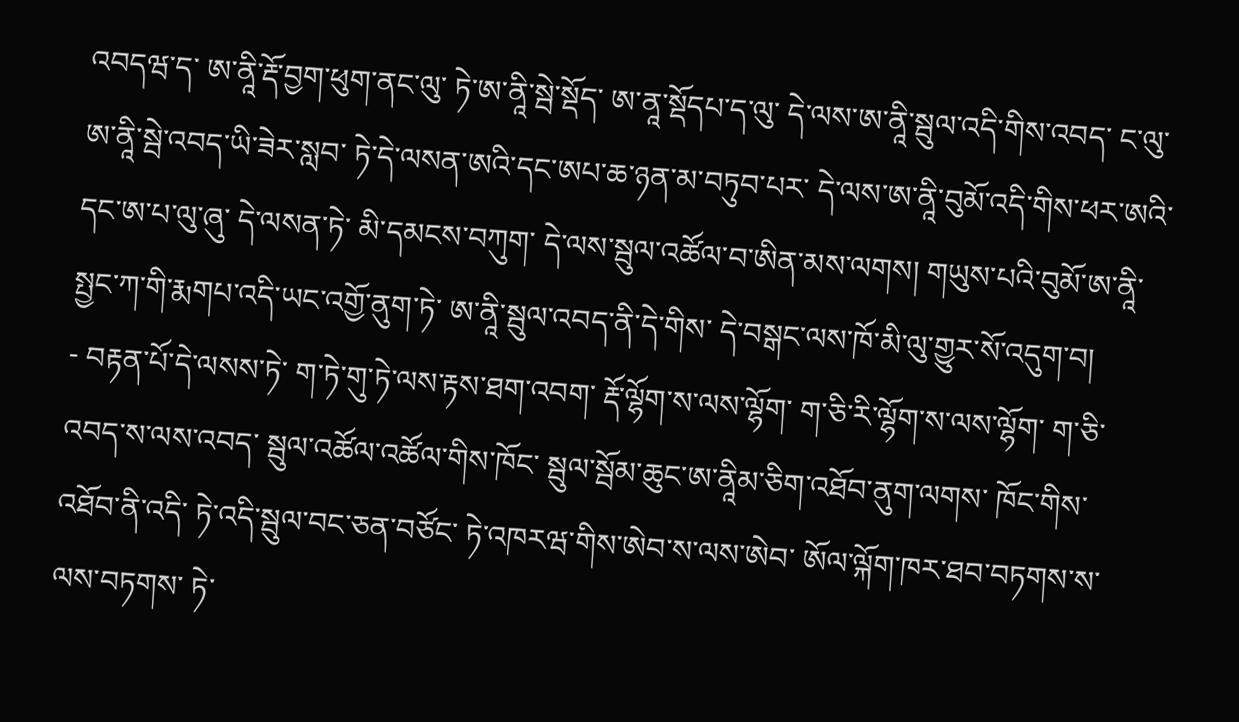འབདཝ་ད་ ཨ་ནཱི་རྡོ་བྱག་ཕུག་ནང་ལུ་ ཏེ་ཨ་ནཱི་སྦེ་སྡོད་ ཨ་ནཱ་སྡོདཔ་ད་ལུ་ དེ་ལས་ཨ་ནཱི་སྦུལ་འདི་གིས་འབད་ ང་ལུ་ཨ་ནཱི་སྦེ་འབད་ཡི་ཟེར་སླབ་ ཏེ་དེ་ལསན་ཨའི་དང་ཨཔ་ཆ་ཉན་མ་བཏུབ་པར་ དེ་ལས་ཨ་ནཱི་བུམོ་འདི་གིས་ཕར་ཨའི་དང་ཨ་པ་ལུ་ཞུ་ དེ་ལསན་ཏེ་ མི་དམངས་བཀུག་ དེ་ལས་སྦུལ་འཚོལ་བ་ཨིན་མས་ལགས། གཡུས་པའི་བུམོ་ཨ་ནཱི་སྤྱང་ཀ་གི་རྨགཔ་འདི་ཡང་འགྱོ་ནུག་ཏེ་ ཨ་ནཱི་སྦུལ་འབད་ནི་དེ་གིས་ དེ་བསྒང་ལས་ཁོ་མི་ལུ་གྱུར་སོ་འདུག་བ།
- བརྟན་པོ་དེ་ལསས་ཏེ་ ག་ཏེ་གུ་ཏེ་ལས་རྟས་ཐག་འབག་ རྡོ་ལྷོག་ས་ལས་ལྷོག་ ག་ཅི་རི་ལྷོག་ས་ལས་ལྷོག་ ག་ཅི་འབད་ས་ལས་འབད་ སྦུལ་འཚོལ་འཚོལ་གིས་ཁོང་ སྦུལ་སྦོམ་ཆུང་ཨ་ནཱིམ་ཅིག་འཐོབ་ནུག་ལགས་ ཁོང་གིས་འཐོབ་ནི་འདི་ ཏེ་འདི་སྦུལ་བང་ཅན་བཙོང་ ཏེ་འཁརཝ་གིས་ཨེབ་ས་ལས་ཨེབ་ ཨོལ་ལྐོག་ཁར་ཐབ་བཏགས་ས་ལས་བཏགས་ ཏེ་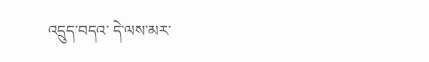འདྲུད་བདའ་ དེ་ལས་མར་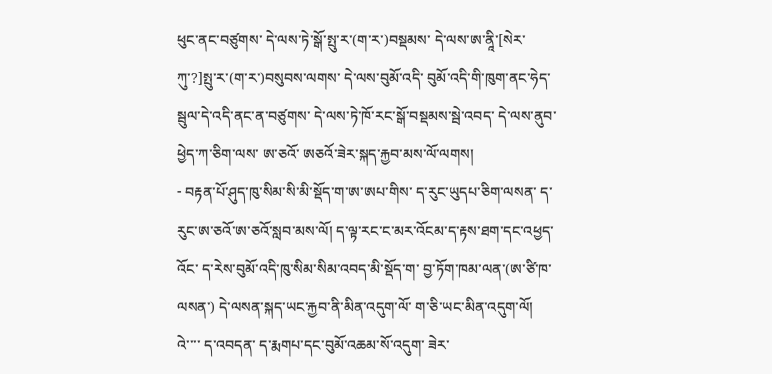ཕུང་ནང་བཙུགས་ དེ་ལས་ཏེ་སྒོ་སྤུ་ར་(ག་ར་)བསྡམས་ དེ་ལས་ཨ་ནཱི་[སེར་ཀུ་?]སྤུ་ར་(ག་ར་)བསུབས་ལགས་ དེ་ལས་བུམོ་འདི་ བུམོ་འདི་གི་ཁུག་ནང་ཧེད་སྦུལ་དེ་འདི་ནང་ན་བཙུགས་ དེ་ལས་ཏེ་ཁོ་རང་སྒོ་བསྡམས་སྦེ་འབད་ དེ་ལས་ནུབ་ཕྱེད་ཀ་ཅིག་ལས་ ཨ་ཅའོ་ ཨཅའོ་ཟེར་སྐད་རྐྱབ་མས་ལོ་ལགས།
- བརྟན་པོ་ཤུད་ཁུ་སིམ་སི་མི་སྡོད་ག་ཨ་ཨཔ་གིས་ ད་རུང་ཡུདཔ་ཅིག་ལསན་ ད་རུང་ཨ་ཅའོ་ཨ་ཅའོ་སླབ་མས་ལོ། ད་ལྟ་རང་ང་མར་འོངམ་ད་རྟས་ཐག་དང་འཕྱད་འོང་ ད་རེས་བུམོ་འདི་ཁུ་སིམ་སིམ་འབད་མི་སྡོད་ག་ བྱ་ཏོག་ཁམ་ལན་(ཨ་ཙི་ཁ་ལསན་) དེ་ལསན་སྐད་ཡང་རྐྱབ་ནི་མིན་འདུག་ལོ་ ག་ཅི་ཡང་མིན་འདུག་ལོ། འེ་་་་ ད་འབདན་ ད་རྨགཔ་དང་བུམོ་འཆམ་སོ་འདུག་ ཟེར་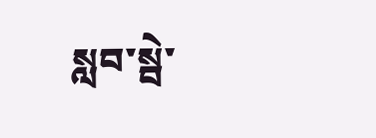སླབ་སྦེ་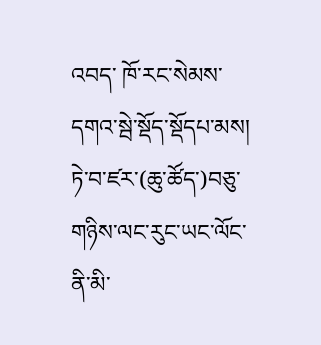འབད་ ཁོ་རང་སེམས་དགའ་སྦེ་སྡོད་སྡོདཔ་མས། ཏེ་བ་ཛར་(ཆུ་ཚོད་)བཅུ་གཉིས་ལང་རུང་ཡང་ལོང་ནི་མི་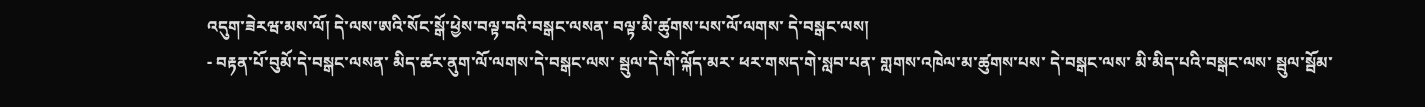འདུག་ཟེརཝ་མས་ལོ། དེ་ལས་ཨའི་སོང་སྒོ་ཕྱེས་བལྟ་བའི་བསྒང་ལསན་ བལྟ་མི་ཚུགས་པས་ལོ་ལགས་ དེ་བསྒང་ལས།
- བརྟན་པོ་བུམོ་དེ་བསྒང་ལསན་ མིད་ཚར་ནུག་ལོ་ལགས་དེ་བསྒང་ལས་ སྦུལ་དེ་གི་ལྐོད་མར་ ཕར་གསད་གེ་སླབ་པན་ གླགས་འཁེལ་མ་ཚུགས་པས་ དེ་བསྒང་ལས་ མི་མིད་པའི་བསྒང་ལས་ སྦུལ་སྦོམ་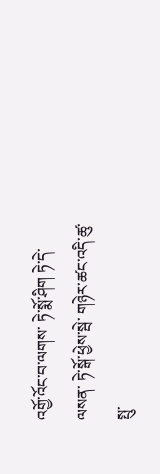འགྱོ་འོང་བ་ལགས་ ཏེ་སྨོ་ཤིག ཏེ་དེ་ལསན་ ཏེ་སྒོ་ཕྱེས་སྦེ་ གཉེར་ཚང་འདི་ཚུ་སྤུ་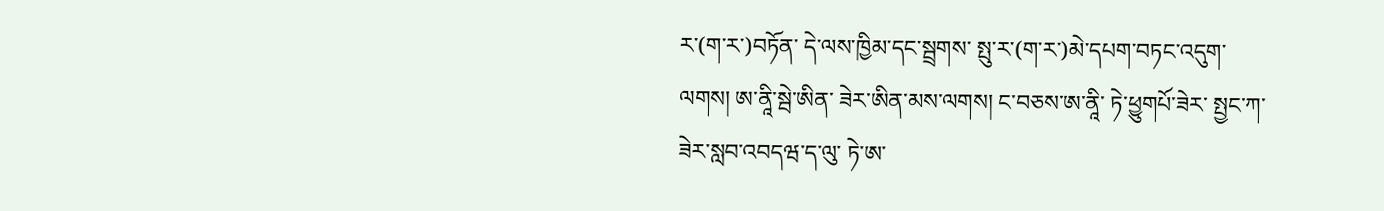ར་(ག་ར་)བཏོན་ དེ་ལས་ཁྱིམ་དང་སྦྲགས་ སྤུ་ར་(ག་ར་)མེ་དཔག་བཏང་འདུག་ལགས། ཨ་ནཱི་སྦེ་ཨིན་ ཟེར་ཨིན་མས་ལགས། ང་བཅས་ཨ་ནཱི་ ཏེ་ཕྱུགཔོ་ཟེར་ སྤྱང་ཀ་ཟེར་སླབ་འབདཝ་ད་ལུ་ ཏེ་ཨ་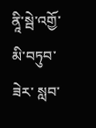ནཱི་སྦེ་འགྱོ་མི་བཏུབ་ཟེར་ སླབ་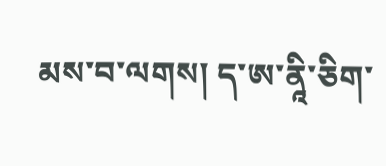མས་བ་ལགས། ད་ཨ་ནཱི་ཅིག་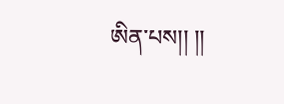ཨིན་པས།། །།